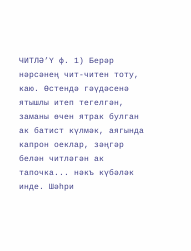ЧИТЛӘ’Ү ф. 1) Берәр нәрсәнең чит-читен тоту, каю. Өстендә гәүдәсенә ятышлы итеп тегелгән, заманы өчен ятрак булган ак батист күлмәк, аягында капрон оеклар, зәңгәр белән читләгән ак тапочка... нәкъ күбәләк инде. Шәһри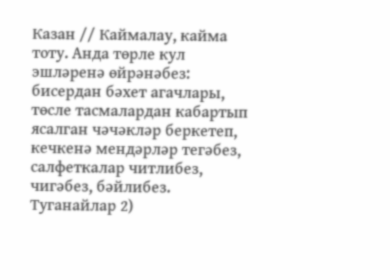Казан // Каймалау, кайма тоту. Анда төрле кул эшләренә өйрәнәбез: бисердан бәхет агачлары, төсле тасмалардан кабартып ясалган чәчәкләр беркетеп, кечкенә мендәрләр тегәбез, салфеткалар читлибез, чигәбез, бәйлибез. Туганайлар 2)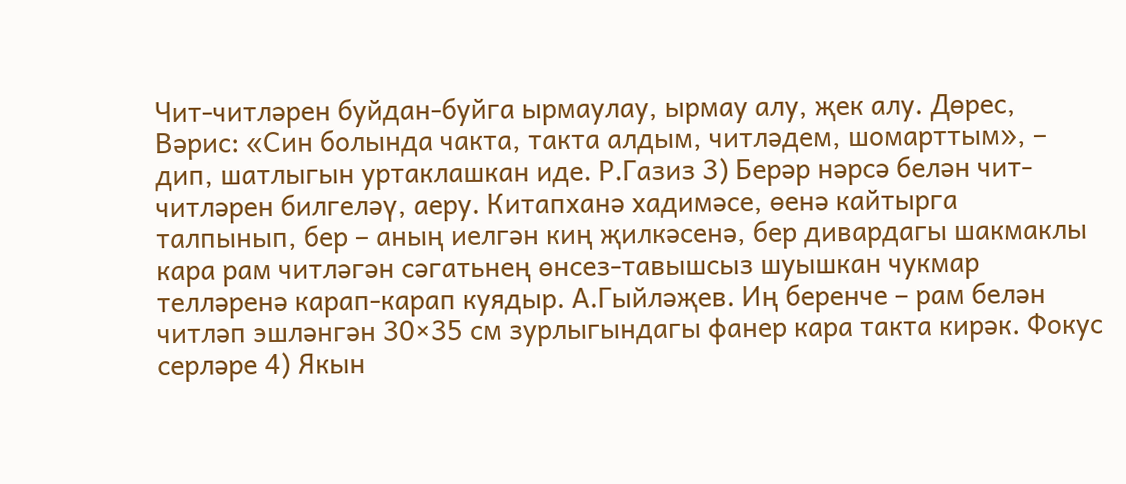Чит-читләрен буйдан-буйга ырмаулау, ырмау алу, җек алу. Дөрес, Вәрис: «Син болында чакта, такта алдым, читләдем, шомарттым», – дип, шатлыгын уртаклашкан иде. Р.Газиз 3) Берәр нәрсә белән чит-читләрен билгеләү, аеру. Китапханә хадимәсе, өенә кайтырга талпынып, бер – аның иелгән киң җилкәсенә, бер дивардагы шакмаклы кара рам читләгән сәгатьнең өнсез-тавышсыз шуышкан чукмар телләренә карап-карап куядыр. А.Гыйләҗев. Иң беренче – рам белән читләп эшләнгән 30×35 см зурлыгындагы фанер кара такта кирәк. Фокус серләре 4) Якын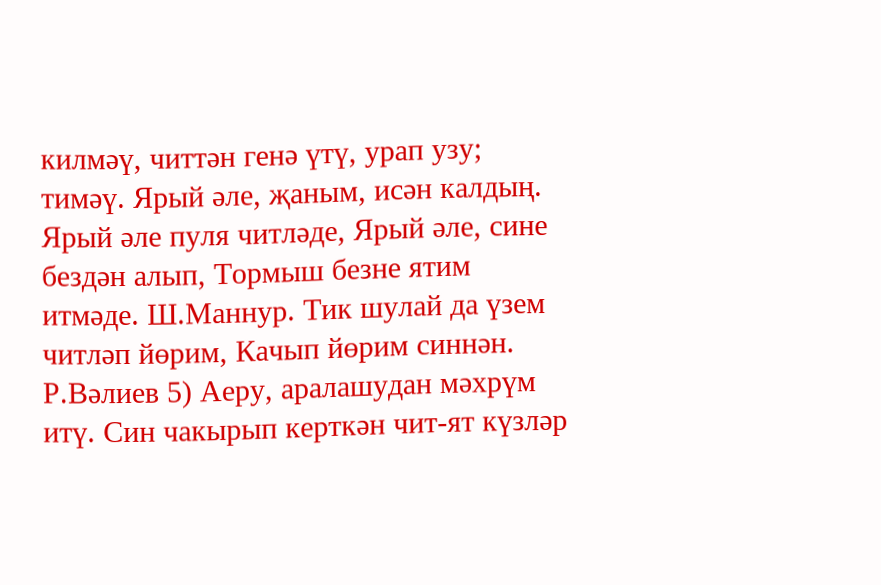килмәү, читтән генә үтү, урап узу; тимәү. Ярый әле, җаным, исән калдың. Ярый әле пуля читләде, Ярый әле, сине бездән алып, Тормыш безне ятим итмәде. Ш.Маннур. Тик шулай да үзем читләп йөрим, Качып йөрим синнән. Р.Вәлиев 5) Аеру, аралашудан мәхрүм итү. Син чакырып керткән чит-ят күзләр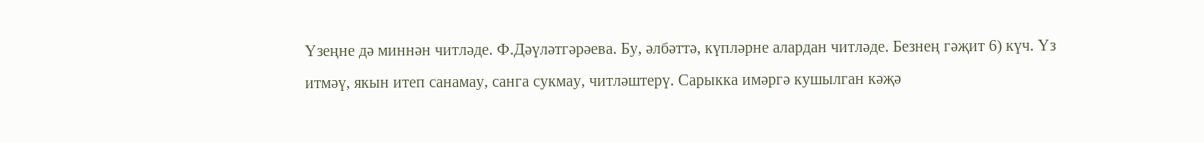Үзеңне дә миннән читләде. Ф.Дәүләтгәрәева. Бу, әлбәттә, күпләрне алардан читләде. Безнең гәҗит 6) күч. Үз итмәү, якын итеп санамау, санга сукмау, читләштерү. Сарыкка имәргә кушылган кәҗә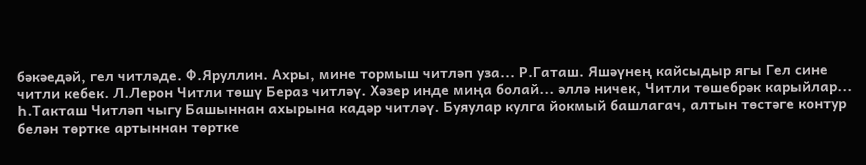бәкәедәй, гел читләде. Ф.Яруллин. Ахры, мине тормыш читләп уза... Р.Гаташ. Яшәүнең кайсыдыр ягы Гел сине читли кебек. Л.Лерон Читли төшү Бераз читләү. Хәзер инде миңа болай... әллә ничек, Читли төшебрәк карыйлар... Һ.Такташ Читләп чыгу Башыннан ахырына кадәр читләү. Буяулар кулга йокмый башлагач, алтын төстәге контур белән төртке артыннан төртке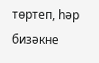төртеп, һәр бизәкне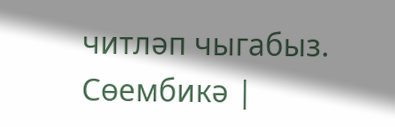читләп чыгабыз. Сөембикә |